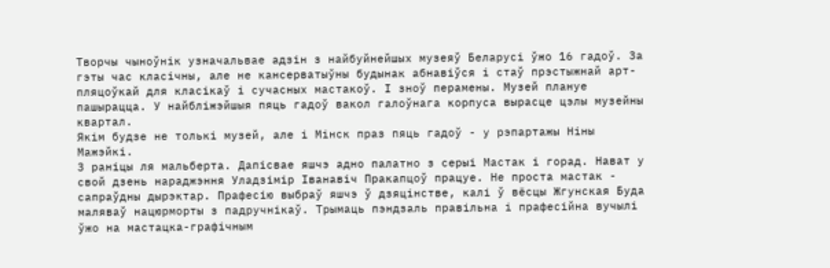Творчы чыноўнік узначальвае адзін з найбуйнейшых музеяў Беларусі ўжо 16 гадоў. За гэты час класічны, але не кансерватыўны будынак абнавіўся і стаў прэстыжнай арт-пляцоўкай для класікаў і сучасных мастакоў. І зноў перамены. Музей плануе пашырацца. У найбліжэйшыя пяць гадоў вакол галоўнага корпуса вырасце цэлы музейны квартал.
Якім будзе не толькі музей, але і Мінск праз пяць гадоў - у рэпартажы Ніны Мажэйкі.
З раніцы ля мальберта. Дапісвае яшчэ адно палатно з серыі Мастак і горад. Нават у свой дзень нараджэння Уладзімір Іванавіч Пракапцоў працуе. Не проста мастак - сапраўдны дырэктар. Прафесію выбраў яшчэ ў дзяцінстве, калі ў вёсцы Жгунская Буда маляваў нацюрморты з падручнікаў. Трымаць пэндзаль правільна і прафесійна вучылі ўжо на мастацка-графічным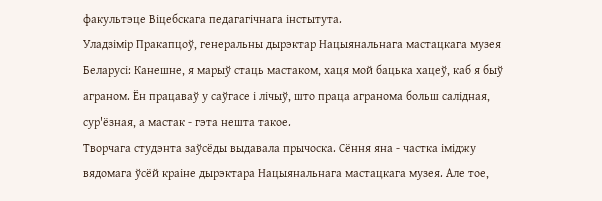факультэце Віцебскага педагагічнага інстытута.
Уладзімір Пракапцоў, генеральны дырэктар Нацыянальнага мастацкага музея Беларусі: Канешне, я марыў стаць мастаком, хаця мой бацька хацеў, каб я быў аграном. Ён працаваў у саўгасе і лічыў, што праца агранома больш салідная, сур'ёзная, а мастак - гэта нешта такое.
Творчага студэнта заўсёды выдавала прычоска. Сёння яна - частка іміджу вядомага ўсёй краіне дырэктара Нацыянальнага мастацкага музея. Але тое,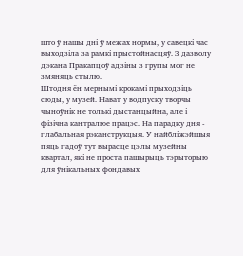што ў нашы дні ў межах нормы, у савецкі час выходзіла за рамкі прыстойнасцяў. З дазволу дэкана Пракапцоў адзіны з групы мог не змяняць стылю.
Штодня ён мернымі крокамі прыходзіць сюды, у музей. Нават у водпуску творчы чыноўнік не толькі дыстанцыйна, але і фізічна кантралюе працэс. На парадку дня - глабальная рэканструкцыя. У найбліжэйшыя пяць гадоў тут вырасце цэлы музейны квартал, які не проста пашырыць тэрыторыю для ўнікальных фондавых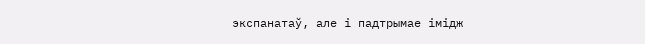экспанатаў, але і падтрымае імідж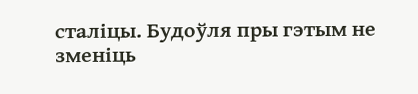сталіцы. Будоўля пры гэтым не зменіць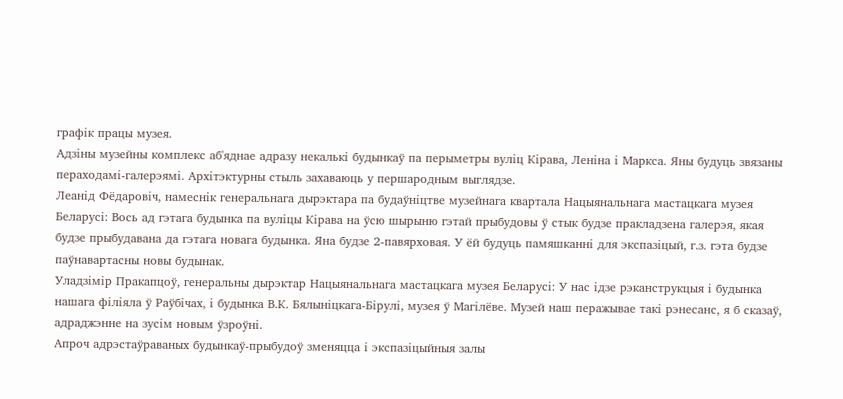графік працы музея.
Адзіны музейны комплекс аб'яднае адразу некалькі будынкаў па перыметры вуліц Кірава, Леніна і Маркса. Яны будуць звязаны пераходамі-галерэямі. Архітэктурны стыль захаваюць у першародным выглядзе.
Леанід Фёдаровіч, намеснік генеральнага дырэктара па будаўніцтве музейнага квартала Нацыянальнага мастацкага музея Беларусі: Вось ад гэтага будынка па вуліцы Кірава на ўсю шырыню гэтай прыбудовы ў стык будзе пракладзена галерэя, якая будзе прыбудавана да гэтага новага будынка. Яна будзе 2-павярховая. У ёй будуць памяшканні для экспазіцый, г.з. гэта будзе паўнавартасны новы будынак.
Уладзімір Пракапцоў, генеральны дырэктар Нацыянальнага мастацкага музея Беларусі: У нас ідзе рэканструкцыя і будынка нашага філіяла ў Раўбічах, і будынка В.К. Бялыніцкага-Бірулі, музея ў Магілёве. Музей наш перажывае такі рэнесанс, я б сказаў, адраджэнне на зусім новым ўзроўні.
Апроч адрэстаўраваных будынкаў-прыбудоў зменяцца і экспазіцыйныя залы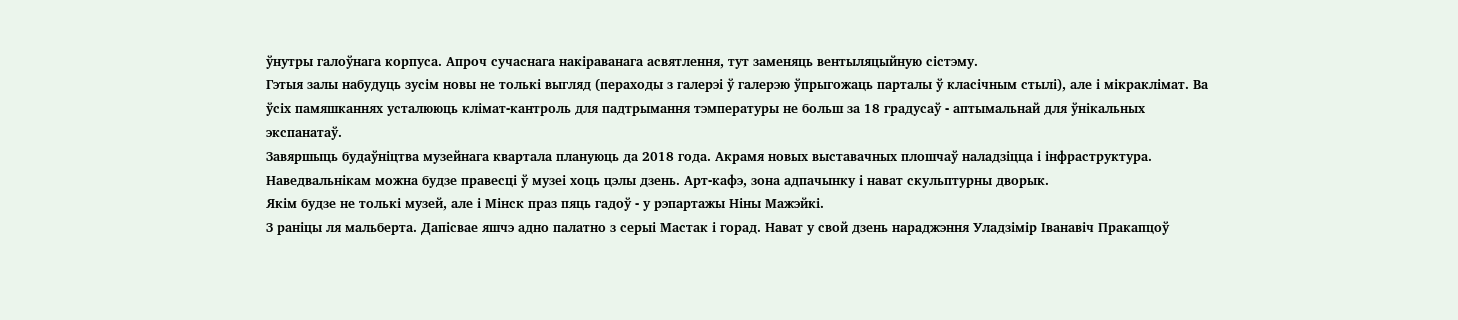ўнутры галоўнага корпуса. Апроч сучаснага накіраванага асвятлення, тут заменяць вентыляцыйную сістэму.
Гэтыя залы набудуць зусім новы не толькі выгляд (пераходы з галерэі ў галерэю ўпрыгожаць парталы ў класічным стылі), але і мікраклімат. Ва ўсіх памяшканнях усталююць клімат-кантроль для падтрымання тэмпературы не больш за 18 градусаў - аптымальнай для ўнікальных экспанатаў.
Завяршыць будаўніцтва музейнага квартала плануюць да 2018 года. Акрамя новых выставачных плошчаў наладзіцца і інфраструктура. Наведвальнікам можна будзе правесці ў музеі хоць цэлы дзень. Арт-кафэ, зона адпачынку і нават скульптурны дворык.
Якім будзе не толькі музей, але і Мінск праз пяць гадоў - у рэпартажы Ніны Мажэйкі.
З раніцы ля мальберта. Дапісвае яшчэ адно палатно з серыі Мастак і горад. Нават у свой дзень нараджэння Уладзімір Іванавіч Пракапцоў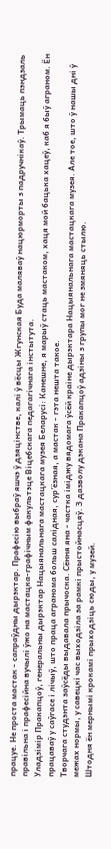працуе. Не проста мастак - сапраўдны дырэктар. Прафесію выбраў яшчэ ў дзяцінстве, калі ў вёсцы Жгунская Буда маляваў нацюрморты з падручнікаў. Трымаць пэндзаль правільна і прафесійна вучылі ўжо на мастацка-графічным факультэце Віцебскага педагагічнага інстытута.
Уладзімір Пракапцоў, генеральны дырэктар Нацыянальнага мастацкага музея Беларусі: Канешне, я марыў стаць мастаком, хаця мой бацька хацеў, каб я быў аграном. Ён працаваў у саўгасе і лічыў, што праца агранома больш салідная, сур'ёзная, а мастак - гэта нешта такое.
Творчага студэнта заўсёды выдавала прычоска. Сёння яна - частка іміджу вядомага ўсёй краіне дырэктара Нацыянальнага мастацкага музея. Але тое, што ў нашы дні ў межах нормы, у савецкі час выходзіла за рамкі прыстойнасцяў. З дазволу дэкана Пракапцоў адзіны з групы мог не змяняць стылю.
Штодня ён мернымі крокамі прыходзіць сюды, у музей.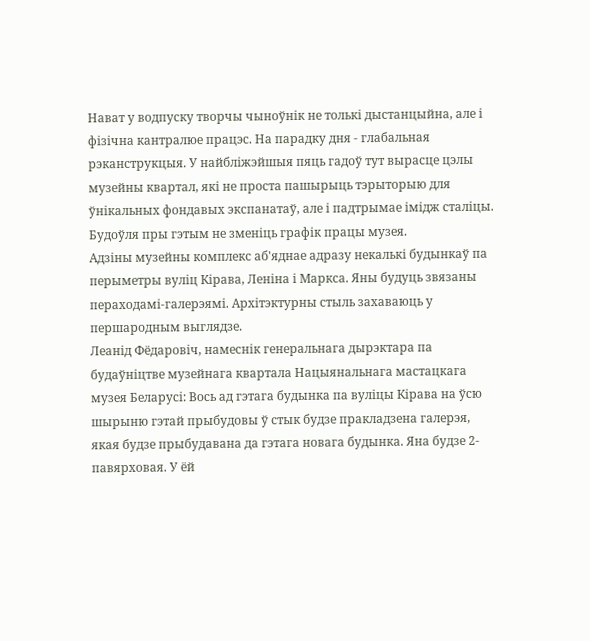Нават у водпуску творчы чыноўнік не толькі дыстанцыйна, але і фізічна кантралюе працэс. На парадку дня - глабальная рэканструкцыя. У найбліжэйшыя пяць гадоў тут вырасце цэлы музейны квартал, які не проста пашырыць тэрыторыю для ўнікальных фондавых экспанатаў, але і падтрымае імідж сталіцы. Будоўля пры гэтым не зменіць графік працы музея.
Адзіны музейны комплекс аб'яднае адразу некалькі будынкаў па перыметры вуліц Кірава, Леніна і Маркса. Яны будуць звязаны пераходамі-галерэямі. Архітэктурны стыль захаваюць у першародным выглядзе.
Леанід Фёдаровіч, намеснік генеральнага дырэктара па будаўніцтве музейнага квартала Нацыянальнага мастацкага музея Беларусі: Вось ад гэтага будынка па вуліцы Кірава на ўсю шырыню гэтай прыбудовы ў стык будзе пракладзена галерэя, якая будзе прыбудавана да гэтага новага будынка. Яна будзе 2-павярховая. У ёй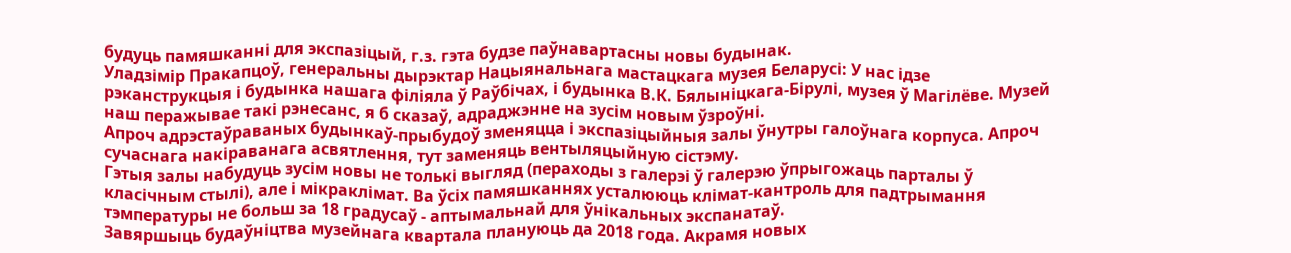будуць памяшканні для экспазіцый, г.з. гэта будзе паўнавартасны новы будынак.
Уладзімір Пракапцоў, генеральны дырэктар Нацыянальнага мастацкага музея Беларусі: У нас ідзе рэканструкцыя і будынка нашага філіяла ў Раўбічах, і будынка В.К. Бялыніцкага-Бірулі, музея ў Магілёве. Музей наш перажывае такі рэнесанс, я б сказаў, адраджэнне на зусім новым ўзроўні.
Апроч адрэстаўраваных будынкаў-прыбудоў зменяцца і экспазіцыйныя залы ўнутры галоўнага корпуса. Апроч сучаснага накіраванага асвятлення, тут заменяць вентыляцыйную сістэму.
Гэтыя залы набудуць зусім новы не толькі выгляд (пераходы з галерэі ў галерэю ўпрыгожаць парталы ў класічным стылі), але і мікраклімат. Ва ўсіх памяшканнях усталююць клімат-кантроль для падтрымання тэмпературы не больш за 18 градусаў - аптымальнай для ўнікальных экспанатаў.
Завяршыць будаўніцтва музейнага квартала плануюць да 2018 года. Акрамя новых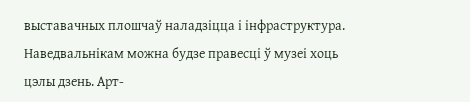выставачных плошчаў наладзіцца і інфраструктура. Наведвальнікам можна будзе правесці ў музеі хоць цэлы дзень. Арт-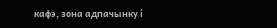кафэ, зона адпачынку і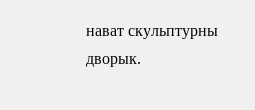нават скульптурны дворык.